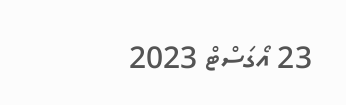23 އޯގަސްޓް 2023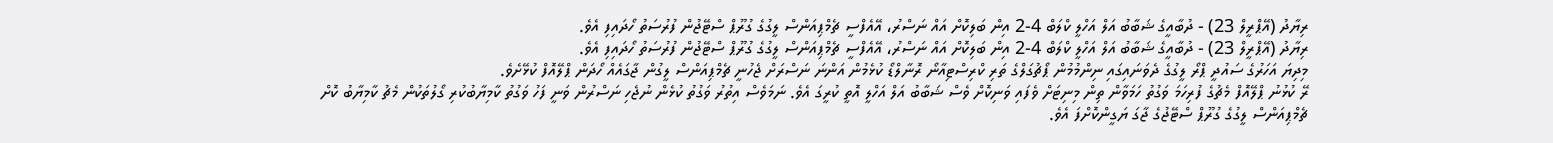ރިޔާދު (އޭޕްރީލް 23) - ދުބާއީގެ ޝަބާބު އަލް އަހްލީ ކްލަބް 4-2 އިން ބަލިކޮށް އައް ނަސްރު، އޭއެފްސީ ޗެމްޕިއަންސް ލީގުގެ ގުރޫޕް ސްޓޭޖުން ފުރުސަތު ހޯދައިފި އެވެ.
ރިޔާދު (އޭޕްރީލް 23) - ދުބާއީގެ ޝަބާބު އަލް އަހްލީ ކްލަބް 4-2 އިން ބަލިކޮށް އައް ނަސްރު، އޭއެފްސީ ޗެމްޕިއަންސް ލީގުގެ ގުރޫޕް ސްޓޭޖުން ފުރުސަތު ހޯދައިފި އެވެ.
މިދިޔަ އަހަރުގެ ސައުދީ ޕްރޯ ލީގުގެ ދެވަނައިގައި ނިންމުމުން ޕޯޗުގަލްގެ ތަރި ކްރިސްޓިއާނޯ ރޮނާލްޑޯ ކުޅެމުން އަންނަ ނަސްރަށް ޖެހުނީ ޗެމްޕިއަންސް ލީގުން ޖާގައެއް ހޯދަން ޕްލޭއޮފް ކުޅޭށެވެ.
ރޭ ކުޅުނު ޕްލޭއޮފް މެޗުގެ ފުރިހަމަ ވަގުތު ހަމަވާން ތިން މިނިޓަށް ވެފައި ވަނިކޮށް ވެސް ޝަބާބު އަލް އަހްލީ އޮތީ ކުރީގަ އެވެ. ނަމަވެސް އިތުރު ވަގުތު ކުޅެން ނުޖެހި ނަސްރުން ވަނީ ފަހު ވަގުތު ކާމިޔާބުކުރި ގޯލުތަކުން މެޗު ކާމިޔާބު ކޮށް ޗެމްޕިއަންސް ލީގުގެ ގުރޫޕް ސްޓޭޖުގެ ޖާގަ ޔަގީންކޮށްފަ އެވެ.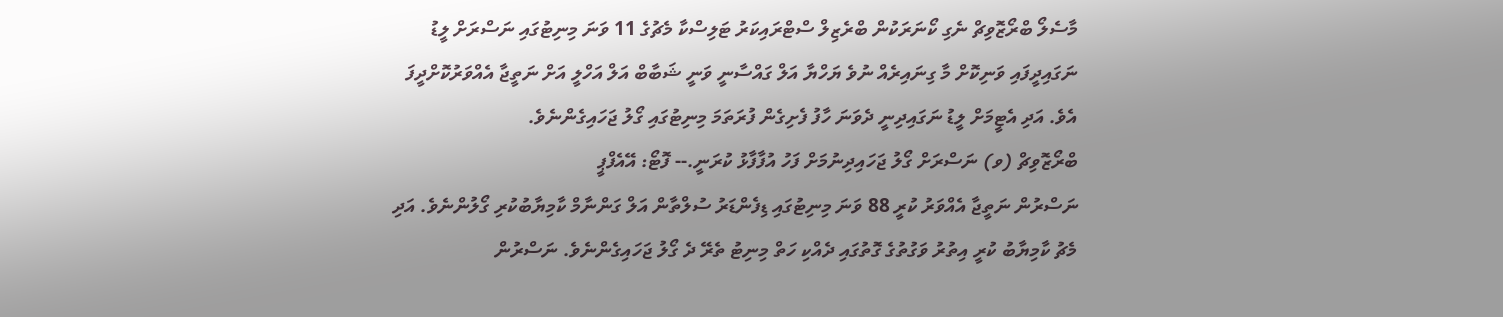މާސެލޯ ބްރޯޒޮވިޗް ނެގި ކޯނަރަކުން ބްރެޒިލް ސްޓްރައިކަރު ޓަލިސްކާ މެޗުގެ 11 ވަނަ މިނިޓުގައި ނަސްރަށް ލީޑު ނަގައިދީފައި ވަނިކޮށް މާ ގިނައިރެއް ނުވެ ޔަހްޔާ އަލް ގައްސާނީ ވަނީ ޝަބާބް އަލް އަހްލީ އަށް ނަތީޖާ އެއްވަރުކޮށްދީފަ އެވެ. އަދި އެޓީމަށް ލީޑު ނަގައިދިނީ ދެވަނަ ހާފު ފެށިގެން ފުރަތަމަ މިނިޓުގައި ގޯލު ޖަހައިގެންނެވެ.
ބްރޯޒޮވިޗް (ވ) ނަސްރަށް ގޯލު ޖަހައިދިނުމަށް ފަހު އުފާފާޅު ކުރަނީ.-- ފޮޓޯ: އޭއެފްޕީ
ނަސްރުން ނަތީޖާ އެއްވަރު ކުރީ 88 ވަނަ މިނިޓުގައި ޑިފެންޑަރު ސުލްތާން އަލް ގަންނާމް ކާމިޔާބުކުރި ގޯލުންނެވެ. އަދި މެޗު ކާމިޔާބު ކުރީ އިތުރު ވަގުތުގެ ގޮތުގައި ދެއްކި ހަތް މިނިޓު ތެރޭ ދެ ގޯލު ޖަހައިގެންނެވެ. ނަސްރުން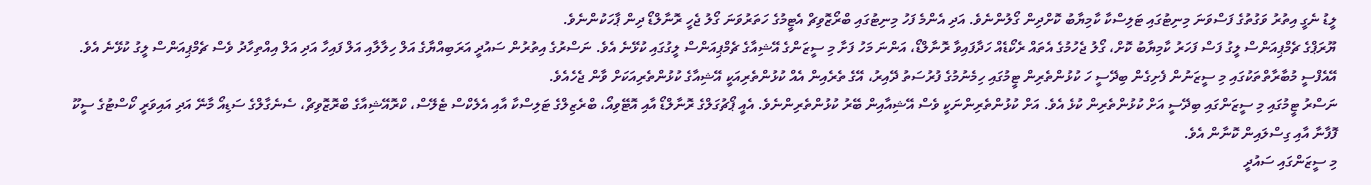ލީޑު ނެގީ އިތުރު ވަގުތުގެ ފަސްވަނަ މިނިޓުގައި ޓަލިސްކާ ކާމިޔާބު ކޮށްދިން ގޯލުންނެވެ. އަދި އެންމެ ފަހު މިނިޓުގައި ބްރޯޒޮވިޗް އެޓީމުގެ ހަތަރުވަނަ ގޯލު ޖެހީ ރޮނާލްޑޯ ދިން ޕާހަކުންނެވެ.
ޔޫރަޕްގެ ޗެމްޕިއަންސް ލީގު ފަސް ފަހަރު ކާމިޔާބު ކޮށް، ގޯލު ޖެހުމުގެ އެތައް ރެކޯޑެއް ހަދާފައިވާ ރޮނާލްޑޯ، އަންނަ މަހު ފަށާ މި ސީޒަންގެ އޭޝިއާގެ ޗެމްޕިއަންސް ލީގުގައި ކުޅޭނެ އެވެ. ނަސްރުގެ އިތުރުން ސައުދީ އަރަބިއްޔާގެ އަލް ހިލާލާއި އަލް ފައިހާ އަދި އަލް އިއްތިހާދު ވެސް ޗެމްޕިއަންސް ލީގު ކުޅޭނެ އެވެ.
އޭއެފްސީ މުބާރާތްތަކުގައި މި ސީޒަނުން ފެށިގެން ބިދޭސީ ހަ ކުޅުންތެރިން ޓީމުގައި ހިމެނުމުގެ ފުރުސަތު ދޭއިރު، އޭގެ ތެރެއިން އެއް ކުޅުންތެރިއަކީ އޭޝިއާގެ ކުޅުންތެރިއަކަށް ވާން ޖެހެއެވެ.
ނަސްރު ޓީމުގައި މި ސީޒަންގައި ބިދޭސީ އަށް ކުޅުންތެރިން ކުޅެ އެވެ. އަށް ކުޅުންތެރިންނަކީ ވެސް އޭޝިއާއިން ބޭރު ކުޅުންތެރިންނެވެ. އެއީ ޕޯޗުގަލްގެ ރޮނާލްޑޯ އާއި އޮޓޭވިއޯ، ބްރެޒިލްގެ ޓަލިސްކާ އާއި އެލެކްސް ޓެލޭސް، ކްރޮއޭޝިއާގެ ބްރޮޒޮވިޗް، ސެނެގާލްގެ ސަޑިއޯ މާނޭ އަދި އައިވަރީ ކޯސްޓުގެ ސީކޫ ފޮފާނާ އާއި ގިސްލައިން ކޮނާން އެވެ.
މި ސީޒަންގައި ސައުދީ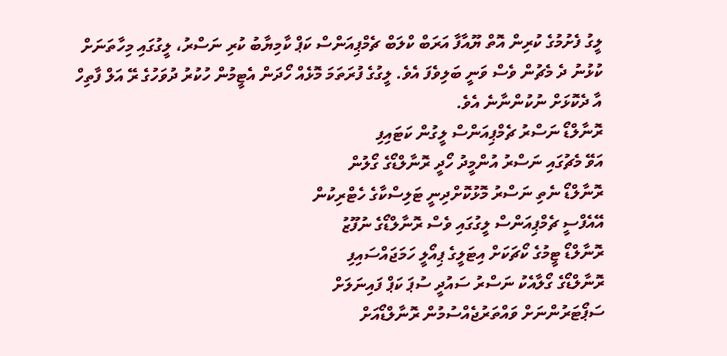ލީގު ފެށުމުގެ ކުރިން އޮތް ޔޫއާފާ އަރަބް ކްލަބް ޗެމްޕިއަންސް ކަޕް ކާމިޔާބު ކުރި ނަސްރު، ލީގުގައި މިހާތަނަށް ކުޅުނު ދެ މެޗުން ވެސް ވަނީ ބަލިވެފަ އެވެ. ލީގުގެ ފުރަތަމަ މޮޅެއް ހޯދަން އެޓީމުން ހުކުރު ދުވަހުގެ ރޭ އަލް ފާތިހް އާ ދެކޮޅަށް ނުކުންނާނެ އެވެ.
ރޮނާލްޑޯ ނަސްރު ޗެމްޕިއަންސް ލީގުން ކަޓައިފި
އަވޭ މެޗުގައި ނަސްރު އުންމީދު ހޯދީ ރޮނާލްޑޯގެ ގޯލުން
ރޮނާލްޑޯ ނެތި ނަސްރު މޮޅުކޮށްދިނީ ޓަލިސްކާގެ ހެޓްރިކުން
އޭއެފްސީ ޗެމްޕިއަންސް ލީގުގައި ވެސް ރޮނާލްޑޯގެ ނުފޫޒު
ރޮނާލްޑޯ ޓީމުގެ ކޯޗަކަށް އިޓަލީގެ ޕިއޯލީ ހަމަޖައްސައިފި
ރޮނާލްޑޯގެ ގޯލާއެކު ނަސްރު ސައުދީ ސުޕަ ކަޕް ފައިނަލަށް
ސަޕޯޓަރުންނަށް ވައްތަރުޖެއްސުމުން ރޮނާލްޑޯއަށް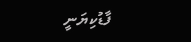ފާޑުކިޔަނީ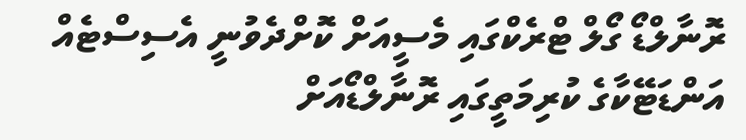ރޮނާލްޑޯ ގޯލް ޓްރެކްގައި މެސީއަށް ކޮށްދެވުނީ އެސިސްޓެއް
އަންޑަޓޭކާގެ ކުރިމަތީގައި ރޮނާލްޑޯއަށް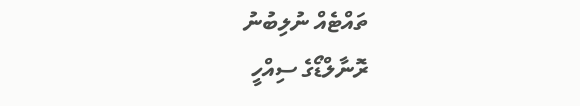ތައްޓެއް ނުލިބުނު
ރޮނާލްޑޯގެ ސިއްހީ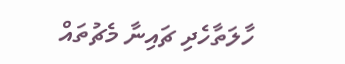ހާލަތާހެދި ޗައިނާ މެޗުތައް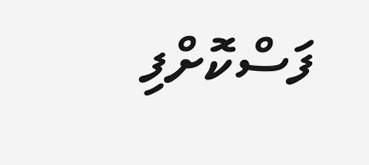ފަސްކޮށްފި